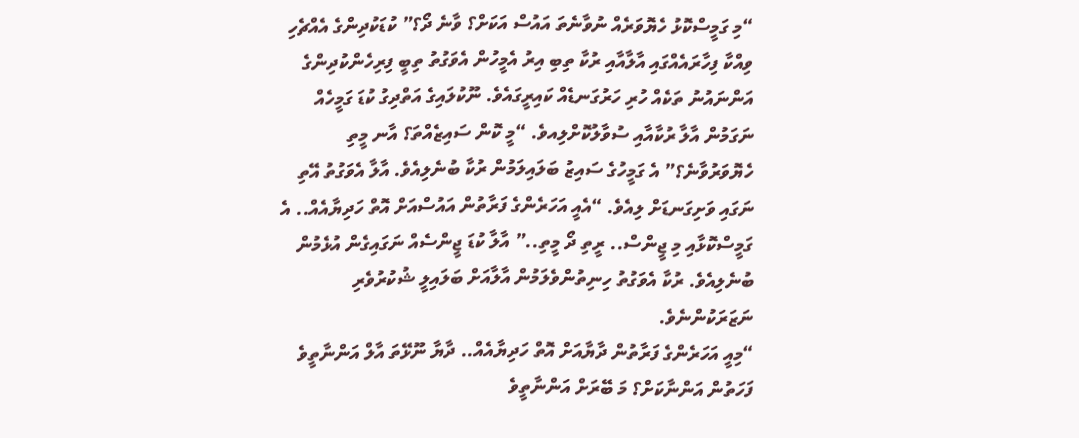“މި ގަމީސްކޮޅު ހެޔޮވަރެއް ނުވާނެތަ އައުސް އަކަށް؟ ވާނެ ދޯ؟” ކުޑަކުދިންގެ އެއްޗެހި ވިއްކާ ފިހާރައެއްގައި އާލާއާއި ރުކާ ތިބި އިރު އެމީހުން އެވަގުތު ތިބީ ފިރިހެންކުދިންގެ އަންނައުނު ތަކެއް ހުރި ހަރުގަނޑެއް ކައިރީގައެވެ. ނޫކުލައިގެ އަތްދިގު ކުޑަ ގަމީހެއް ނަގަމުން އާލާ ރުކާއާއި ސުވާލުކޮށްލިއވެ. “މީ ކޮން ސައިޒެއްތަ؟ އާނ މީތި ހެޔޮވަރުވާނެ؟” އެ ގަމީހުގެ ސައިޒު ބަލައިލަމުން ރުކާ ބުނެލިއެވެ. އާލާ އެވަގުތު އޭތި ނަގައި ވަށިގަނޑަށް ލިއެވެ. “އެއީ އަހަރެންގެ ފަރާތުން އައުސްއަށް އޮތް ހަދިޔާއެއް.. އެ ގަމީސްކޮޅާއި މި ޖީންސް.. ރީތި ދޯ މީތި..” އާލާ ކުޑަ ޖީންސެއް ނަގައިގެން އުޅެމުން ބުނެލިއެވެ. ރުކާ އެވަގުތު ހިނިތުންވެލަމުން އާލާއަށް ބަލައިލީ ޝުކުރުވެރި ނަޒަރަކުންނެވެ.
“މިއީ އަހަރެންގެ ފަރާތުން ދާޔާއަށް އޮތް ހަދިޔާއެއް.. ދާޔާ ނޫޅޭތަ އާލް އަންނާތީވެ ފަހަތުން އަންނާކަށް؟ މަ ބޭރަށް އަންނާތީވެ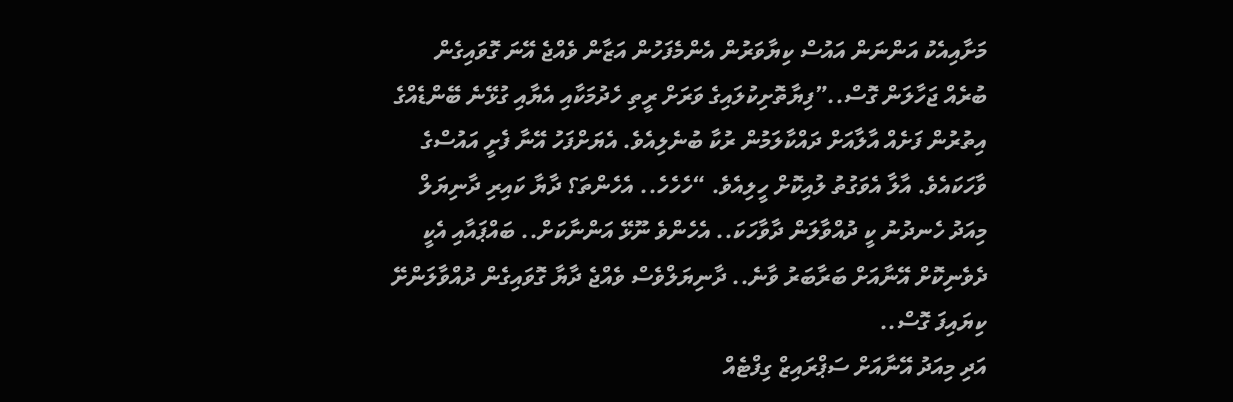މަށާއިއެކު އަންނަން އައުސް ކިޔާވަރުން އެންމެފަހުން އަޒާން ވެއްޖެ އޭނަ ގޮވައިގެން ބުރެއް ޖަހާލަން ގޮސް..”ފިޔާތޮށިކުލައިގެ ވަރަށް ރީތި ހެދުމަކާއި އެޔާއި ގުޅޭނެ ބޭންޑެއްގެ އިތުރުން ފަށެއް އާލާއަށް ދައްކާލަމުން ރުކާ ބުނެލިއެވެ. އެޔަށްފަހު އޭނާ ފެށީ އައުސްގެ ވާހަކައެވެ. އާލާ އެވަގުތު ލުއިކޮށް ހީލިއެވެ. “ހެހެހެ.. އެހެންތަ؟ ދާޔާ ކައިރި ދާނިޔަލް މިއަދު ހެނދުނު ކީ ދުއްވާލަން ދާވާހަކަ.. އެހެންވެ ނޫޅޭ އަންނާކަށް.. ބައްޕައާއި އެކީ ދެވެނިކޮށް އޭނާއަށް ބަރާބަރު ވާނެ.. ދާނިޔަލްވެސް ވެއްޖެ ދާޔާ ގޮވައިގެން ދުއްވާލަންށޭ ކިޔައިފަ ގޮސް..
އަދި މިއަދު އޭނާއަށް ސަޕްރައިޒް ގިފްޓެއް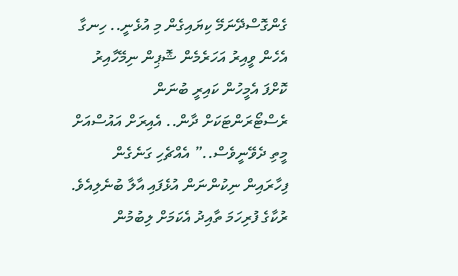ގެންގޮސްދޭނަމޭ ކިޔައިގެން މި އުޅެނީ.. ހިނގާ އެހެން ވީއިރު އަހަރެމެން ޝޮޕިން ނިމޭހާއިރު ކޮށްފަ އެމީހުން ކައިރީ ބުނަން ރެސްޓޯރަންޓަކަށް ދާން.. އެއިރަށް އައުސްއަށް މީތި ދެވޭނީވެސް..” އެއްޗެހި ގަނެގެން ފިހާރައިން ނިކުންނަން އުޅެފައި އާލާ ބުނެލިއެވެ. ރުކާގެ ފުރިހަމަ ތާއިދު އެކަމަށް ލިބުމުން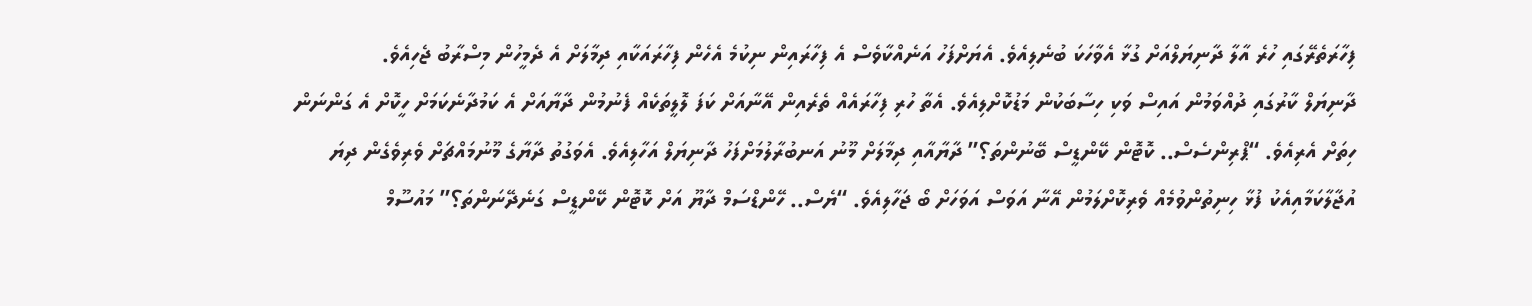ފިހާރަތެރޭގައި ހުރެ އާލާ ދާނިޔަލްއަށް ގުޅާ އެވާހަކަ ބުނެލިއެވެ. އެޔަށްފަހު އަނެއްކާވެސް އެ ފިހާރައިން ނިކުމެ އެހެން ފިހާރައަކާއި ދިމާލަށް އެ ދެމީހުން މިސްރާބު ޖެހިއެވެ.
ދާނިޔަލް ކާރުގައި ދުއްވަމުން އައިސް ވަކި ހިސާބަކުން މަޑުކޮށްލިއެވެ. އެތާ ހުރި ފިހާރައެއް ތެރެއިން އޭނާއަށް ކަފަ ލޮލީތަކެއް ފެނުމުން ދާޔާއަށް އެ ކަމުދާނެކަމަށް ހީކޮށް އެ ގަންނަން ހިތަށް އެރިއެވެ. “ޕްރިންސެސް.. ކޮޓޮން ކޭންޑީސް ބޭނުންތަ؟” ދާޔާއާއި ދިމާލަށް މޫނު އަނބުރާލުމަށްފަހު ދާނިޔަލް އަހާލިއެވެ. އެވަގުތު ދާޔާގެ މޫނުމައްޗަށް ވެރިވެގެން ދިޔަ އުޖާލާކަމާއިއެކު ފުޅާ ހިނިތުންވުމެއް ވެރިކޮށްލަމުން އޭނާ އަވަސް އަވަހަށް ބޯ ޖަހާލިއެވެ. “ޔެސް.. ހޭންޑްސަމް ދާޔޫ އަށް ކޮޓޮން ކޭންޑީސް ގަނެދޭނަންތަ؟” މައުސޫމް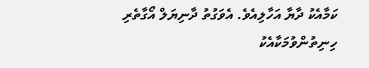ކަމާއެކު ދާޔާ އަހާލިއެވެ. އެވަގުތު ދާނިޔަލް އޯގާތެރި ހިނިތުންވުމަކާއެކު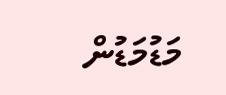މަޑުމަޑުން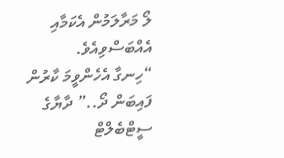ލޯ މަރާލަމުން އެކަމާއި އެއްބަސްވިއެވެ.
“ހިނގާ އެހެންވީމަ ކާރުން ފައިބަން ދޯ..” ދާޔާގެ ސީޓްބެލްޓް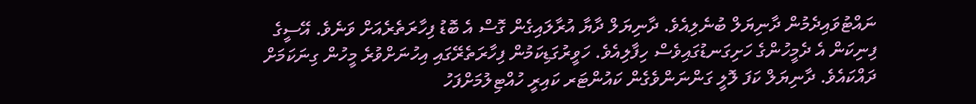ނައްޓުވައިދެމުން ދާނިޔަލް ބުނެލިއެވެ. ދާނިޔަލް ދާޔާ އުރާލައިގެން ގޮސް އެ ބޮޑު ފިހާރަތެރެއަށް ވަނެވެ. އޭސީގެ ފިނިކަން އެ ދެމީހުންގެ ހަށިގަނޑުގައިވެސް ހިފާލިއެވެ. ހަވީރުގަޑިކަމުން ފިހާރަތެރޭގައި އިހުނަށްވުރެ މީހުން ގިނަކަމަށް ދައްކައެވެ. ދާނިޔަލް ކަފަ ލޮލީ ގަންނަންވެގެން ކައުންޓަރ ކައިރީ ހުއްޓިލުމަށްފަހު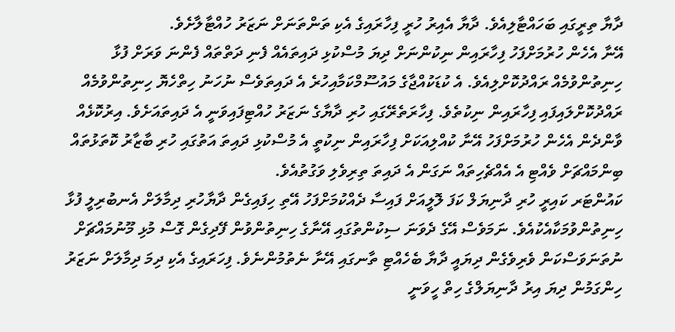ދާޔާ ތިރީގައި ބަހައްޓާލިއެވެ. ދާޔާ އެއިރު ހުރީ ފިހާރައިގެ އެކި ތަންތަނަށް ނަޒަރު ހުއްޓާލާށެވެ.
އޭނާ އެހެން ހުރުމަށްފަހު ފިހާރައިން ނިކުންނަށް ދިޔަ މުސްކުޅި ދައިތައެއް ފެނި ދަތްތައް ފެންނަ ވަރަށް ފުޅާ ހިނިތުންވުމެއް ރައްދުކޮށްލިއެވެ. އެ ކުޑަކުއްޖާގެ މައުސޫމްކަމާއިހުރެ އެ ދައިތަވެސް ނުހަނު ހިތްހެޔޮ ހިނިތުންވުމެއް ރައްދުކޮށްލައިފައި ފިހާރައިން ނިކުތެވެ. ފިހާރަތެރޭގައި ހުރި ދާޔާގެ ނަޒަރު ހުއްޓިފައިވަނީ އެ ދައިތައަށެވެ. އިރުކޮޅެއް ވާންދެން އެހެން ހުރުމަށްފަހު އޭނާ ކުއްލިއަކަށް ފިހާރައިން ނިކުތީ އެ މުސްކުޅި ދައިތަ އަތުގައި ހުރި ބާޒާރު ކޮތަޅުތައް ބިންމައްޗަށް ވެއްޓި އެ އެއްޗެހިތައް ނަގަން އެ ދައިތަ ތިރިވެލި ވަގުތުއެވެ.
ކައުންޓަރ ކައިރީ ހުރި ދާނިޔަލް ކަފަ ލޮލީއަށް ފައިސާ ދެއްކުމަށްފަހު އޭތި ހިފައިގެން ދާޔާހުރި ދިމާލަށް އެނބުރިލީ ފުޅާ ހިނިތުންވުމަކާއެކުއެވެ. ނަމަވެސް އޭގެ ދެވަނަ ސިކުންތުގައި އޭނާގެ ހިނިތުންވުން ފޭދިގެން ގޮސް މުޅި މޫނުމައްޗަށް ނުތަނަވަސްކަން ވެރިވެގެން ދިޔައީ ދާޔާ ބެހެއްޓި ތާނގައި އޭނާ ނެތުމުންނެވެ. ފިހަރައިގެ އެކި ދިމަ ދިމާލަށް ނަޒަރު ހިންގަމުން ދިޔަ އިރު ދާނިޔަލްގެ ހިތް ހީވަނީ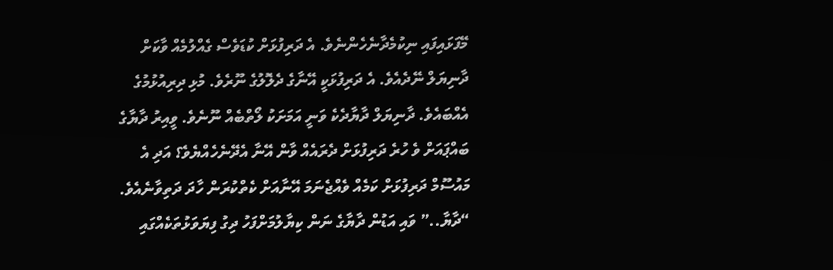މޭފަޅައިފައި ނިކުމެދާނެހެންނެވެ. އެ ދަރިފުޅަށް ކުޑަވެސް ގެއްލުމެއް ވާކަށް ދާނިޔަލް ނޭދެއެވެ. އެ ދަރިފުޅަކީ އޭނާގެ ދެލޮލުގެ ނޫރެވެ. މުޅި ދިރިއުޅުމުގެ އެއްބައެވެ. ދާނިޔަލް ދާޔާދެކެ ވަނީ އަމަށަކު ލޯތްބެއް ނޫނެވެ. ވީއިރު ދާޔާގެ ބައްޕައަށް ވެ ހުރެ ދަރިފުޅަށް ދެރައެއް ވާން އޭނާ އެދޭނެހެއްޔެވެ؟ އަދި އެ މައުސޫމް ދަރިފުޅަށް ކަމެއް ވެއްޖެނަމަ އޭނާއަށް ކެތްކުރަން ހާދަ ދަތިވާނެއެވެ.
“ދާޔާ..” ވައި އަޑުން ދާޔާގެ ނަން ކިޔާލުމަށްފަހު ދިގު ފިޔަވަޅުތަކެއްގައި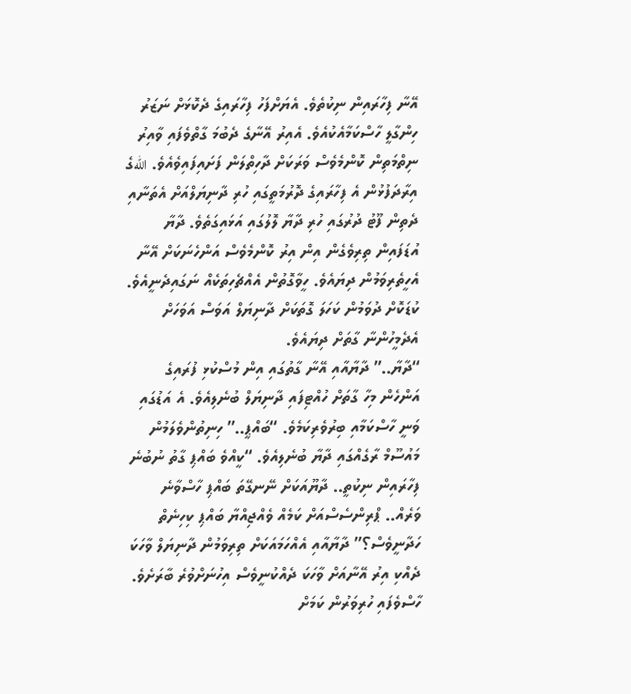އޭނާ ފިހާރައިން ނިކުތެވެ. އެޔަށްފަހު ފިހާރައިގެ ދެކޮޅަށް ނަޒަރު ހިންގާލީ ހާސްކަމާއެކުއެވެ. އެއިރު އޭނާގެ ދެބުމަ ގާތްވެފައި ވާއިރު ނިތްމަތިން ކޮންމެވެސް ވަރަކަށް ދާހިތްލަން ފަށައިފައިވެއެވެ. اللهގެ އިރާދަފުޅުން އެ ފިހާރައިގެ ދޮރުމަތީގައި ހުރި ދާނިޔަލްއަށް އެތަނާއި ދެތިން ފޫޓު ދުރުގައި ހުރި ދާޔާ ލޮލުގައި އަޅައިގަތެވެ. ދާޔާ އުޑަފައިން ތިރިވެގެން އިން އިރު ކޮންމެވެސް އަންހެނަކަށް އޭނާ އެހީތެރިވަމުން ދިޔައެވެ. ހީވާގޮތުން އެއްޗެހިތަކެއް ނަގައިދެނީއެވެ. ކުޑަކޮށް ދުވަމުން ކަހަލަ ގޮތަކަށް ދާނިޔަލް އަވަސް އަވަހަށް އެދެމީހުންނާ ގާތަށް ދިޔައެވެ.
“ދާޔާ..” ދާޔާއާއި އޭނާ ގާތުގައި އިން މުސްކުޅި ފުރައިގެ އަންހެން މިހާ ގާތަށް ހުއްޓިފައި ދާނިޔަލް ބުނެލިއެވެ. އެ އަޑުގައި ވަނީ ހާސްކަމާއި ބިރުވެރިކަމެވެ. “ބައްޕީ..” ހިނިތުންވެލަމުން މައުސޫމް ރާގެއްގައި ދާޔާ ބުނެލިއެވެ. “ކީއްވެ ބައްޕި ގާތު ނުބުނެ ފިހާރައިން ނިކުތީ.. ދާޔޫއަކަށް ނޭނގޭތަ ބައްޕި ހާސްވާނެ ވަރެއް.. ޕްރިންސެސްއަށް ކަމެއް ވެއްޖިއްޔާ ބައްޕި ކިހިނެތް ހަދާނީވެސް؟” ދާޔާއާއި އެއްހަމައަކަށް ތިރިވަމުން ދާނިޔަލް ވާހަކަ ދެއްކި އިރު އޭނާއަށް ވާހަކަ ދެއްކުނީވެސް އިހުނަށްވުރެ ބާރަށެވެ. ހާސްވެފައި ހުރިވަރުން ކަމަށް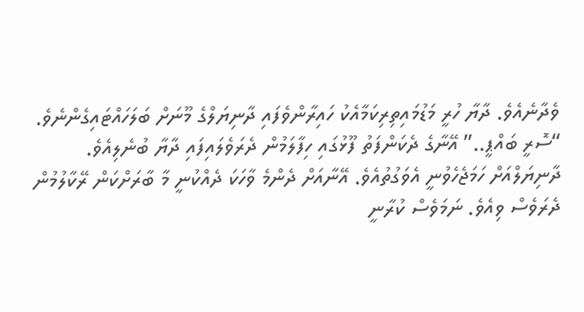ވެދާނެއެވެ. ދާޔާ ހުރީ މަޑުމައިތިރިކަމާއެކު ހައިރާންވެފައި ދާނިޔަލްގެ މޫނަށް ބަލަހައްޓައިގެންނެވެ.
“ސޮރީ ބައްޕީ..” އޭނާގެ ދެކަންފަތު ފޫޅުގައި ހިފާލަމުން ދެރަވެލައިފައި ދާޔާ ބުނެލިއެވެ. ދާނިޔަލްއަށް ހަމަޖެހެވުނީ އެވަގުތުއެވެ. އޭނާއަށް ދެންމެ ވާހަކަ ދެއްކުނީ މާ ބާރަށްކަން ރޭކާލުމުން ދެރަވެސް ވިއެވެ. ނަމަވެސް ކުރާނީ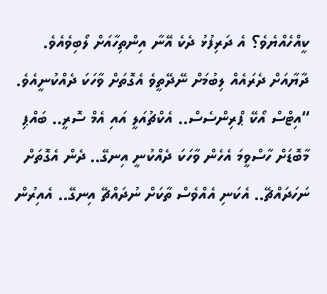ކީއްހެއްޔެވެ؟ އެ ދަރިފުޅު ދެކެ އޭނާ އިންތިހާއަށް ލޯބިވެއެވެ. ދާޔާއަށް ދެރައެއް ލިބުމަށް ނޭދޭތީވެ އެގޮތަށް ވާހަކަ ދެއްކުނީއެވެ. “އިޓްސް އޯކޭ ޕްރިންސެސް.. އެކްޗުއަލީ އައި އެމް ސޮރީ.. ބައްޕި މާބޮޑަށް ހާސްވީމަ އެހެން ވާހަކަ ދެއްކުނީ އިނގޭ.. ދެން އެގޮތަށް ނަހަދައްޗޭ.. އެކަނި އެއްވެސް ތާކަށް ނުދައްޗޭ އިނގޭ.. އެއިރުން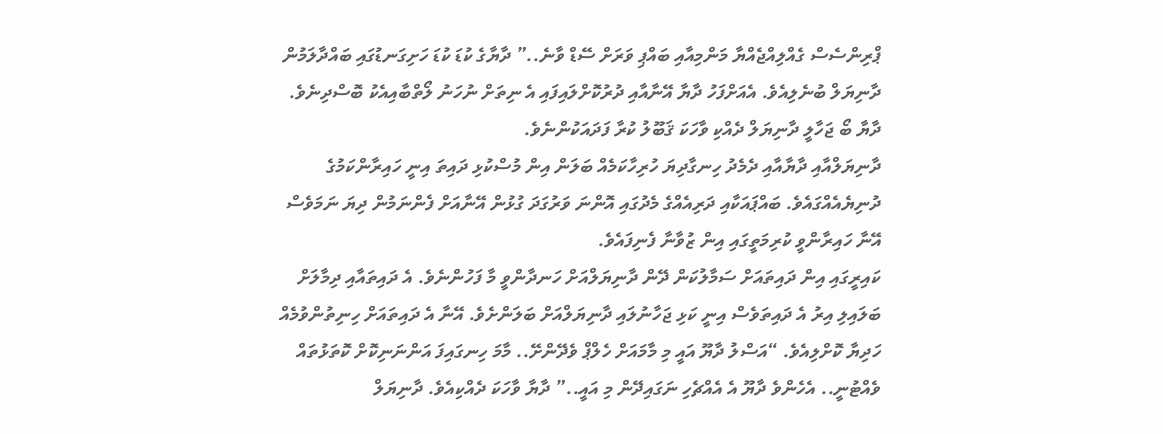ޕްރިންސެސް ގެއްލިއްޖެއްޔާ މަންމިއާއި ބައްޕި ވަރަށް ސޭޑް ވާނެ..” ދާޔާގެ ކުޑަ ކުޑަ ހަށިގަނޑުގައި ބައްދާލަމުން ދާނިޔަލް ބުނެލިއެވެ. އެއަށްފަހު ދާޔާ އޭނާއާއި ދުރުކޮށްލައިފައި އެ ނިތަށް ނުހަނު ލޯތްބާއިއެކު ބޮސްދިނެވެ. ދާޔާ ބޯ ޖަހާލީ ދާނިޔަލް ދެއްކި ވާހަކަ ޤަބޫލު ކުރާ ފަދައަކުންނެވެ.
ދާނިޔަލްއާއި ދާޔާއާއި ދެމެދު ހިނގާދިޔަ ހުރިހާކަމެއް ބަލަން އިން މުސްކުޅި ދައިތަ އިނީ ހައިރާންކަމުގެ ދުނިޔެއެއްގައެވެ. ބައްޕައަކާއި ދަރިއެއްގެ މެދުގައި އޮންނަ ވަރުގަދަ ގުޅުން އޭނާއަށް ފެންނަމުން ދިޔަ ނަމަވެސް އޭނާ ހައިރާންވީ ކުރިމަތީގައި އިން ޒުވާނާ ފެނިފައެވެ.
ކައިރީގައި އިން ދައިތައަށް ސަމާލުކަން ދޭން ދާނިޔަލްއަށް ހަނދާންވީ މާ ފަހުންނެވެ. އެ ދައިތައާއި ދިމާލަށް ބަލައިލި އިރު އެ ދައިތަވެސް އިނީ ކަޅި ޖަހާނުލައި ދާނިޔަލްއަށް ބަލަންށެވެ. އޭނާ އެ ދައިތައަށް ހިނިތުންވުމެއް ހަދިޔާ ކޮށްލިއެވެ. “އަސްލު ދާޔޫ އައީ މި މާމައަށް ހެލްޕް ވެދޭންށޭ.. މާމަ ހިނގައިފަ އަންނަނިކޮށް ކޮތަޅުތައް ވެއްޓުނީ.. އެހެންވެ ދާޔޫ އެ އެއްޗެހި ނަގައިދޭން މި އައީ..” ދާޔާ ވާހަކަ ދެއްކިއެވެ. ދާނިޔަލް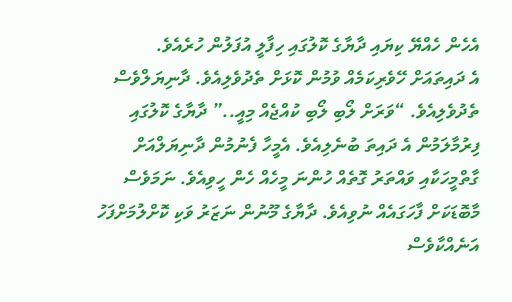އެހެން ހެއްޔޭ ކިޔައި ދާޔާގެ ކޮލުގައި ހިފާލީ އުފަލުން ހުރެއެވެ.
އެ ދައިތައަށް ހޭވެރިކަމެއް ވުމުން ކޮޅަށް ތެދުވެލިއެވެ. ދާނިޔަލްވެސް ތެދުވެލިއެވެ. “ވަރަށް ލޯބި ލޯބި ކުއްޖެއް މިއީ..” ދާޔާގެ ކޮލުގައި ފިރުމާލަމުން އެ ދައިތަ ބުނެލިއެވެ. އެމީހާ ފެނުމުން ދާނިޔަލްއަށް ގާތްމީހަކާއި ވައްތަރު ގޮތެއް ހުންނަ މީހެއް ހެން ހީވިއެވެ. ނަމަވެސް މާބޮޑަކަށް ފާހަގައެއް ނުވިއެވެ. ދާޔާގެ މޫނުން ނަޒަރު ވަކި ކޮށްލުމަށްފަހު އަނެއްކާވެސް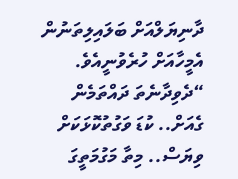ދާނިޔަލްއަށް ބަލައިލިތަނުން އެމީހާއަށް ހުރެވުނީއެވެ. “ދެވިދާނެތަ ދައްތަމެން ގެއަށް.. ކުޑަ ވަގުތުކޮޅަކަށް ވިޔަސް.. މިތާ މަގުމަތީގަ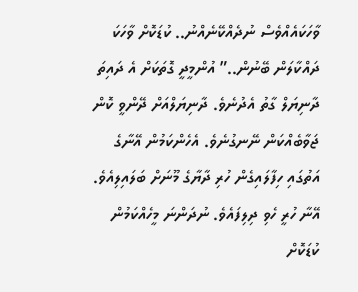ވާހަކައެއްވެސް ނުދެއްކޭނެއްނު.. ކުޑަކޮށް ވާހަކަ ދައްކާލަން ބޭނުން..” އުންމީދީ ގޮތަކަށް އެ ދައިތަ ދާނިޔަލް ގާތު އެދުނެވެ. ދާނިޔަލްއަށް ދޭންވީ ކޮން ޖަވާބެއްކަން ނޭނގުނެވެ. އެހެންކަމުން އޭނާގެ އަތުގައި ހިފާލައިގެން ހުރި ދާޔާގެ މޫނަށް ބަލައިލިއެވެ. އޭނާ ހުރީ ހެވި ދިލިފައެވެ. ނުދަންނަ މީހެއްކަމުން ކުޑަކޮށް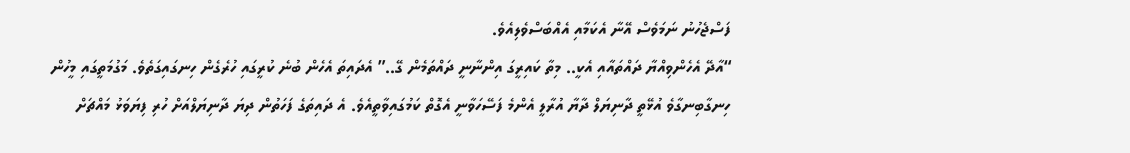ފަސްޖެހުނު ނަމަވެސް އޭނާ އެކަމާއި އެއްބަސްވެލިއެވެ.
“އާދޭ އެހެންވިއްޔާ ދައްތައާއި އެކީ.. މިތާ ކައިރީގަ އިންނާނީ ދައްތަމެން ގޭ..” އެދައިތަ އެހެން ބުނެ ކުރީގައި ހުރެގެން ހިނގައިގަތެވެ. މަގުމަތީގައި މީހުން ހިނގާބިނގާވެ އުޅޭތީ ދާނިޔަލް ދާޔާ އުރާލީ އެންމެ ފަސޭހަވާނީ އެގޮތް ކަމުގައިވާތީއެވެ. އެ ދައިތަގެ ފަހަތުން ދިޔަ ދާނިޔަލްއަށް ހުރި ފިޔަވަޅު މައްޗަށް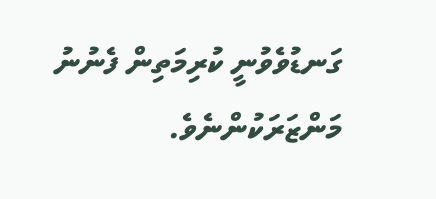ގަނޑުވެވުނީ ކުރިމަތިން ފެނުނު މަންޒަރަކުންނެވެ.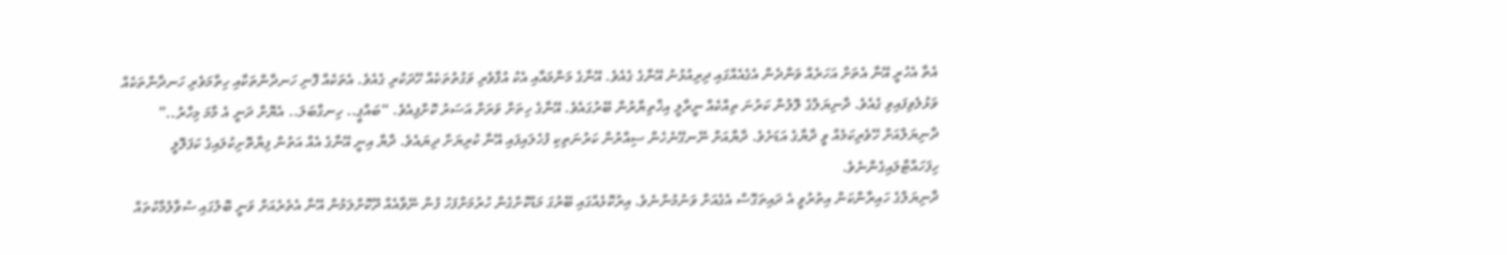އެތާ އެހުރީ އޭނާ އެތަށް އަހަރެއް ވަންދެން އެގެއެއްގައި ދިރިއުޅުނު އޭނާގެ ގެއެވެ. އޭނާގެ މަންމައާއި އެކު އުފާވެރި ވަގުތުތަކެއް ހޭދަކުރި ގެއެވެ. އެތަކެއް ފޮނި ހަނދާންތަކާއި ހިތާމަވެރި ހަނދާންތަކެއް ވަޅުލެވިފައިވި ގެއެވެ. ދާނިޔަލްގެ ލޮލުން ކަރުނަ ތިއްކެއް ނީރާލީ އިޚްތިޔާރުން ބޭރުގައެވެ. އޭނާގެ ހިތަށް ވަރަށް އަސަރު ކޮށްފިއެވެ. “ބައްޕީ.. ހިނގާބަލަ.. އެޔޮށް ދަނީ އެ މާމަ މިހާރު..” ދާނިޔަލްއަށް ހޭވެރިކަމެއް ވީ ދާޔާގެ އަޑަށެވެ. ދާޔާއަށް ނޭނގޭނެހެން ސިއްރުން ކަރުނަތިކި ފުހެލައިފައި އޭނާ ކުރިޔަށް ދިޔައެވެ. ދާޔާ އިނީ އޭނާގެ އެއް އަތުން ފިޔާތޮށިކުލައިގެ ކަފަލޮލީ ހިފަހައްޓާލައިގެންނެވެ.
ދާނިޔަލްގެ ހައިރާންކަން އިތުރުވީ އެ ދައިތަގޮސް އެގެއަށް ވަނުމުންނެވެ. އިރުކޮޅެއްގައި ބޭރުގަ މަޑުކޮށްގެން ހުރުމަށްފަހު ފުން ނޭވާއެއް ދޫކޮށްލަމުން އޭނާ އެތެރެއަށް ވަނީ ބޮލުގައި ސުވާލުމާކުތައް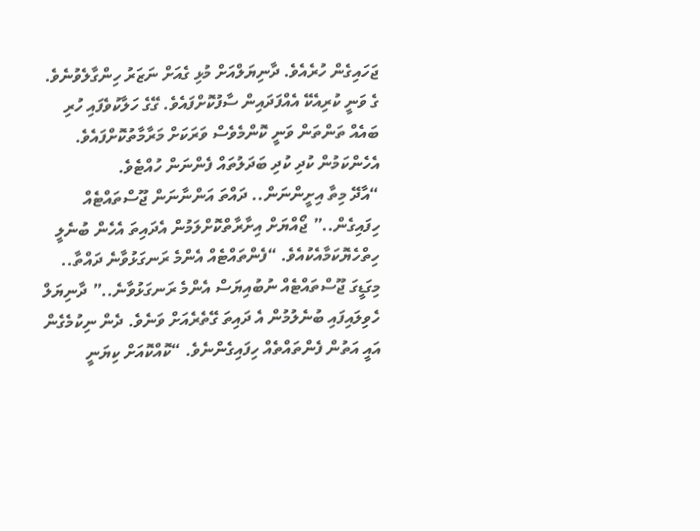ޖަހައިގެން ހުރެއެވެ. ދާނިޔަލްއަށް މުޅި ގެއަށް ނަޒަރު ހިންގާލެވުނެވެ. ގެ ވަނީ ކުރިއެކޭ އެއްފަދައިން ސާފުކޮށްފައެވެ. ގޭގެ ހަލާކުވެފައި ހުރި ބައެއް ތަންތަން ވަނީ ކޮންމެވެސް ވަރަކަށް މަރާމާތުކޮށްފައެވެ. އެހެންކަމުން ކުދި ކުދި ބަދަލުތައް ފެންނަން ހުއްޓެވެ.
“އާދޭ މިތާ އިށީންނަން.. ދައްތަ އަންނާނަން ޖޫސްތައްޓެއް ހިފައިގެން..” ޖޯއްޔަށް އިށާރާތްކޮށްލަމުން އެދައިތަ އެހެން ބުނެލީ ހިތްހެޔޮކަމާއެކުއެވެ. “ފެންތައްޓެއް އެންމެ ރަނގަޅުވާނެ ދައްތާ.. މިގަޑީގަ ޖޫސްތައްޓެއް ނުބުއިޔަސް އެންމެ ރަނގަޅުވާނެ..” ދާނިޔަލް ހެވިލައިފައި ބުނެލުމުން އެ ދައިތަ ގޭތެރެއަށް ވަނެވެ. ދެން ނިކުމެގެން އައީ އަތުން ފެންތައްތެއް ހިފައިގެންނެވެ. “ކޮއްކޮއަށް ކިޔަނީ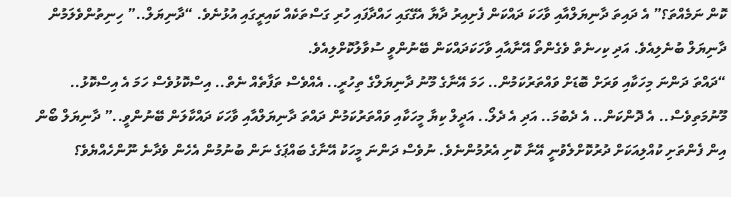ކޮން ނަމެއްތަ؟” އެ ދައިތަ ދާނިޔަލްއާއި ވާހަކަ ދައްކަން ފެށިއިރު ދާޔާ އެގޭގައި ހައްދާފައި ހުރި ގަސްތަކެއް ކައިރީގައި އުޅުނެވެ. “ދާނިޔަލް..” ހިނިތުންވެލަމުން ދާނިޔަލް ބުނެލިއެވެ. އަދި ކިހނެތް ވެގެންތޯ އޭނާއާއި ވާހަކަދައްކަން ބޭނުންވީ ސުވާލުކޮށްލިއެވެ.
“ދައްތަ ދަންނަ މިހަކާއި ވަރަށް ބޮޑަށް ވައްތަރުކަމުން.. ހަމަ އޭނާގެ މޫނު ދާނިޔަލްގެ ތިހުރީ.. އެއްވެސް ތަފާތެއް ނެތް.. އިސްކޮޅުވެސް ހަމަ އެ އިސްކޮޅު.. މޫނުމަތިވެސް.. އެ ދޮންކަން.. އެ ދެބުމަ.. އަދި އެ ދެލޯ.. އަދީލް ކިޔާ މީހަކާއި ވައްތަރުކަމުން ދައްތަ ދާނިޔަލްއާއި ވާހަކަ ދައްކާލަން ބޭނުންވީ..” ދާނިޔަލް ބޯން އިން ފެންތަށި ކުއްލިއަކަށް ދުރުކޮށްލެވުނީ އޭނާ ކޮށި އެރުމުންނެވެ. ނުވެސް ދަންނަ މީހަކު އޭނާގެ ބައްޕަގެ ނަން ބުނުމުން އެހެން ވެދާނެ ނޫންހެއްޔެވެ؟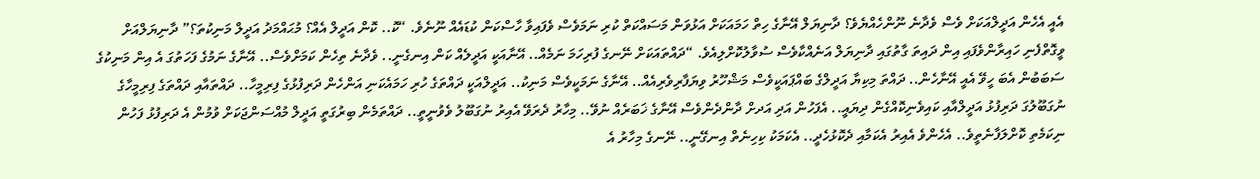އެއީ އެހެން އަދީލްއަކަށް ވެސް ވެދާނެ ނޫންހެއްޔެވެ؟ ދާނިޔަލް އޭނާގެ ހިތް ހަމައަކަށް އަޅުވަން މަސައްކަތް ކުރި ނަމަވެސް ވެފައިވާ ހާސްކަން ކުޑައެއް ނޫނެވެ. “ކޮ.. ކޮން އަދީލް އެއް؟ މުޙައްމަދު އަދީލް މަނިކުތަ؟” ދާނިޔަލްއަށް ވީގޮތްފެނި ހައިރާންވެފައި އިން ދައިތަ ގާތުގައި ދާނިޔަލް އަނެއްކާވެސް ސުވާލުކޮށްލިއެވެ. “ދައްތައަކަށް ނޭނގެ ފުރިހަމަ ނަމެއް.. އޭނާއަކީ އަދީލެއް ކަން އިނގެނީ.. ވެދާނެ ތިހެން ކަމަށްވެސް.. އޭނާގެ ނަމުގެ ފަހަތުގަ އެ އިން މަނިކުގެ ސަބަބުން އެބަ ހީވޭ އެއީ އޭނާހެން.. ދައްތަ މިކިޔާ އަދީލްގެ ބައްޕައަކީވެސް މަޝްހޫރު ވިޔަފާރިވެރިއެއް.. އޭނާގެ ނަމަކީވެސް މަނިކު.. އަދީލްއަކީ ދައްތަގެ ހުރި ހަމައެކަނި އަންހެން ދަރިފުޅުގެ ފިރިމީހާ.. ދައްތައާއި ދައްތަގެ ފިރިމީހާގެ ނުގަބޫލުގަ ދަރިފުޅު އަދީލްއާއި ކައިވެނިކޮއްގެން ދިޔައީ.. އެފަހުން އަދި އަދށް ދާންދެންވެސް އޭނާގެ ޚަބަރެއް ނުވޭ.. މިހާރު ދެރަވޭ އެއިރު ނުގަބޫލު ވެވުނީތީ.. ދައްތަމެން ބިރުގަތީ އަދީލް މުއްސަންޖަކަށް ވުމުން އެ ދަރިފުޅު ފަހުން ނިކަމެތި ކޮށްލަފާނެތީވެ.. އެހެންވެ އެއިރު އެކަމާއި ދެކޮޅުހެދީ.. އެކަމަކު ކިހިނެތް އިނގޭނީ.. ނޭނގެ މިހާރު އެ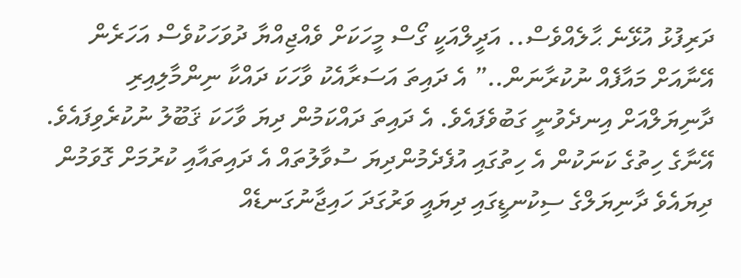ދަރިފުޅު އުޅޭނެ ޙާލެއްވެސް.. އަދީލްއަކީ ގޯސް މީހަކަށް ވެއްޖިއްޔާ ދުވަހަކުވެސް އަހަރެން އޭނާއަށް މައާފެއް ނުކުރާނަން..” އެ ދައިތަ އަސަރާއެކު ވާހަކަ ދައްކާ ނިންމާލިއިރި ދާނިޔަލްއަށް އިނދެވުނީ ގަބުވެފައެވެ. އެ ދައިތަ ދައްކަމުން ދިޔަ ވާހަކަ ޤަބޫލު ނުކުރެވިފައެވެ.
އޭނާގެ ހިތުގެ ކަނަކުން އެ ހިތުގައި އުފެދެމުންދިޔަ ސުވާލުތައް އެ ދައިތައާއި ކުރުމަށް ގޮވަމުން ދިޔައެވެ ދާނިޔަލްގެ ސިކުނޑީގައި ދިޔައީ ވަރުގަދަ ހައިޖާނުގަނޑެއް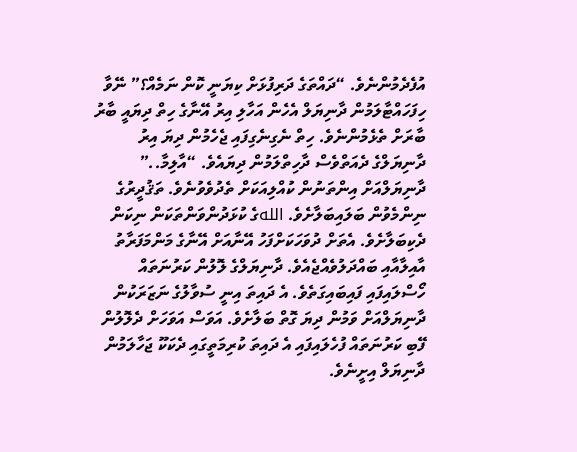އުފެދެމުންނެވެ. “ދައްތަގެ ދަރިފުޅަށް ކިޔަނީ ކޮން ނަމެއް؟” ނޭވާ ހިފަހައްޓާލަމުން ދާނިޔަލް އެހެން އަހާލި އިރު އޭނާގެ ހިތް ދިޔައީ ބާރު ބާރަށް ތެޅެމުންނެވެ. ހިތް ނެގިނެގިފައި ޖެހެމުން ދިޔަ އިރު ދާނިޔަލްގެ ދެއަތްވެސް ދާހިތްލަމުން ދިޔައެވެ. “އާލިމާ..” ދާނިޔަލްއަށް އިންތަނުން ކުއްލިއަކަށް ތެދުވެވުނެވެ. ތަޤުދީރުގެ ނިންމެވުން ބަލައިބަލާށެވެ. اللهގެ ކުޅަދުންވަންތަކަން ނިކަން ދެކިބަލާށެވެ. އެތަށް ދުވަހަކަށްފަހު އޭނާއަށް އޭނާގެ މަންމަފަރާތު އާއިލާއާއި ބައްދަލުވެއްޖެއެވެ. ދާނިޔަލްގެ ލޮލުން ކަރުނަތައް ހޯސްލައިފައި ފައިބައިގަތެވެ. އެ ދައިތަ އިނީ ސުވާލުގެ ނަޒަރަކުން ދާނިޔަލްއަށް ވަމުން ދިޔަ ގޮތް ބަލާށެވެ. އަވަސް އަވަހަށް ދެލޮލުން ފޭބި ކަރުނަތައް ފުހެލައިފައި އެ ދައިތަ ކުރިމަތީގައި ދެކަކޫ ޖަހާލަމުން ދާނިޔަލް އިށީނެވެ.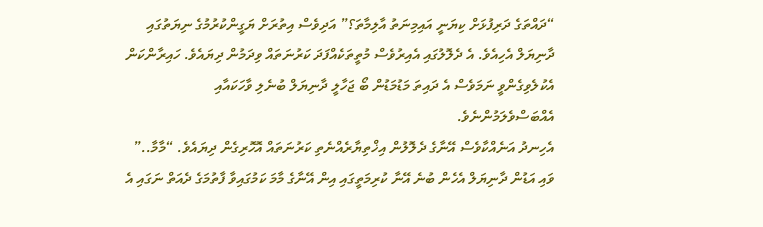“ދައްތަގެ ދަރިފުޅަށް ކިޔަނީ އައިމިނަތު އާލިމާތަ؟” އަދިވެސް އިތުރަށް ޔަގީންކުރުމުގެ ނިޔަތުގައި ދާނިޔަލް އެހިއެވެ. އެ ދެލޮލުގައި އެއިރުވެސް މުތީތަކެއްފަދަ ކަރުނަތައް ވިދަމުން ދިޔައެވެ. ހައިރާންކަން އެކުލެވިގެންވީ ނަމަވެސް އެ ދައިތަ މަޑުމަޑުން ބޯ ޖަހާލީ ދާނިޔަލް ބުނެލި ވާހަކައާއި އެއްބަސްވެލަމުންނެވެ.
އެހިނދު އަނެއްކާވެސް އޭނާގެ ދެލޮލުން އިޚްތިޔާރެއްނެތި ކަރުނަތައް އޮހޮރިގެން ދިޔައެވެ. “މާމާ..” ވައި އަޑުން ދާނިޔަލް އެހެން ބުނެ އޭނާ ކުރިމަތީގައި އިން އޭނާގެ މާމަ ކަމުގައިވާ ފާތުމަގެ ދެއަތް ނަގައި އެ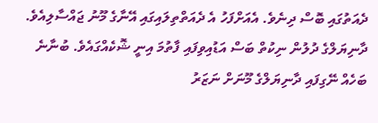ދެއަތުގައި ބޮސް ދިނެވެ. އެއަށްފަހު އެ ދެއަތްތިލައިގައި އޭނާގެ މޫނު ޖައްސާލިއެވެ.
ދާނިޔަލްގެ ދުލުން ނިކުތް ބަސް އަޑުއިވިފައި ފާތުމަ އިނީ ޝޮކެއްގައެވެ. ބުނާނެ ބަހެއް ނޭގިފައި ދާނިޔަލްގެ މޫނަށް ނަޒަރު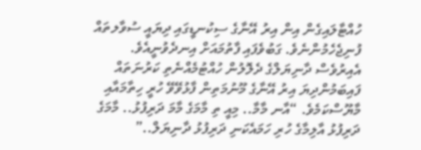ހުއްޓާލައިގެން އިން އިރު އޭނާގެ ސިކުނޑީގައި ދިޔައީ ސުވާލތައް ފުނިޖެހެމުންނެވެ. ގަބުވެފައި ފާތުމައަށް އިނދެވުނީއެވެ. އެއިރުވެސް ދާނިޔަލްގެ ދެލޮލުން ހުއްޓުމެއްނެތި ކަރުނަތައް ފައިބަމުންދިޔަ އިރު އޭނާގެ މޫނުމަތިން ފާޅުވޭވޭ ހުރީ ހިތާމައާއި މާޔޫސްކަމެވެ. “އާނ މާމާ.. މިއީ ތި މާމަގެ މާމަ ދަރިފުޅު.. މާމަގެ ދަރިފުޅު އާލިމާގެ ހުރި ހަމައެކަނި ދަރިފުޅު ދާނިޔަލް..”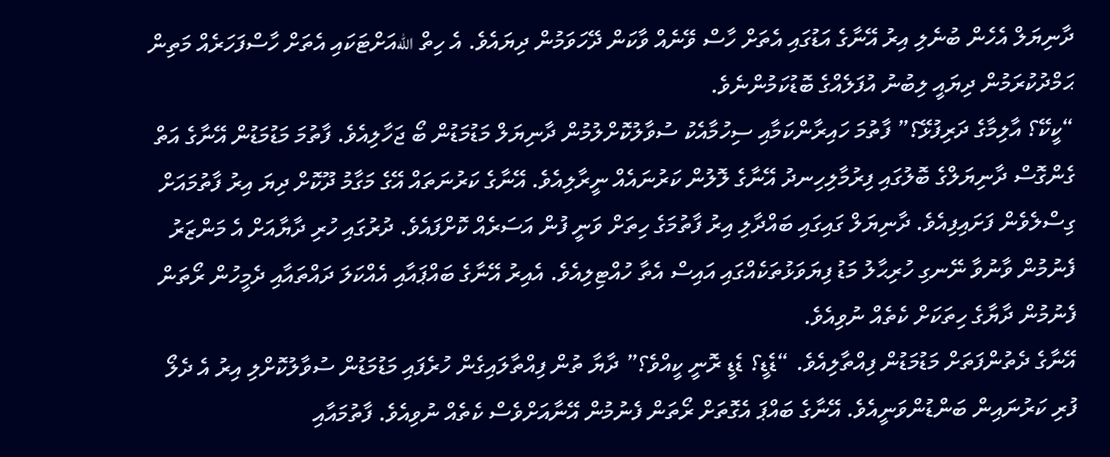ދާނިޔަލް އެހެން ބުނެލި އިރު އޭނާގެ އަޑުގައި އެތަށް ހާސް ވޭނެއް ވާކަން ދޭހަވަމުން ދިޔައެވެ. އެ ހިތް اللهއަށްޓަކައި އެތަށް ހާސްފަހަރެއް މަތިން ޙަމްދުކުރަމުން ދިޔައީ ލިބުނު އުފަލެއްގެ ބޮޑުކަމުންނެވެ.
“ކީކޭ؟ އާލިމާގެ ދަރިފުޅޭ؟” ފާތުމަ ހައިރާންކަމާއި ސިހުމާއެކު ސުވާލުކޮށްލުމުން ދާނިޔަލް މަޑުމަޑުން ބޯ ޖަހާލިއެވެ. ފާތުމަ މަޑުމަޑުން އޭނާގެ އަތް ގެންގޮސް ދާނިޔަލްގެ ބޮލުގައި ފިރުމާލިހިނދު އޭނާގެ ލޮލުން ކަރުނައެއް ނީރާލިއެވެ. އޭނާގެ ކަރުނަތައް އޭގެ މަގާމު ދޫކޮށް ދިޔަ އިރު ފާތުމައަށް ގިސްލެވެން ފަށައިފިއެވެ. ދާނިޔަލް ގައިގައި ބައްދާލި އިރު ފާތުމަގެ ހިތަށް ވަނީ ފުން އަސަރެއް ކޮށްފައެވެ. ދުރުގައި ހުރި ދާޔާއަށް އެ މަންޒަރު ފެނުމުން ވާނުވާ ނޭނގި ހުރިޙާލު މަޑު ފިޔަވަޅުތަކެއްގައި އައިސް އެތާ ހުއްޓިލިއެވެ. އެއިރު އޭނާގެ ބައްޕައާއި އެއްކަލަ ދައްތައާއި ދެމީހުން ރޯތަން ފެނުމުން ދާޔާގެ ހިތަކަށް ކެތެއް ނުވިއެވެ.
އޭނާގެ ދެތުންފަތަށް މަޑުމަޑުން ފިއްތާލިއެވެ. “ޑެޑީ؟ ޑެޑީ ރޮނީ ކީއްވެ؟” ދާޔާ ތުން ފިއްތާލައިގެން ހުރެފައި މަޑުމަޑުން ސުވާލުކޮށްލި އިރު އެ ދެލޯ ފުރި ކަރުނައިން ބަންޑުންވަނީއެވެ. އޭނާގެ ބައްޕަ އެގޮތަށް ރޯތަން ފެނުމުން އޭނާއަށްވެސް ކެތެއް ނުވިއެވެ. ފާތުމައާއި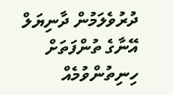ދުރުވެލަމުން ދާނިޔަލް އޭނާގެ ތުންފަތަށް ހިނިތުންވުމެއް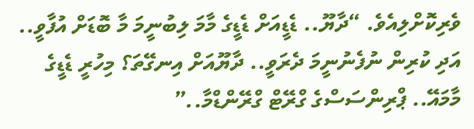ވެރިކޮށްލިއެވެ. “ދާޔޫ.. ޑެޑީއަށް ޑެޑީގެ މާމަ ލިބުނީމަ މާ ބޮޑަށް އުފާވީ.. އަދި ކުރިން ނުފެނުނީމަ ދެރަވީ.. ދާޔޫއަށް އިނގޭތަ؟ މިހުރީ ޑެޑީގެ މާމައޭ.. ޕްރިންސަސްގެ ގްރޭޓް ގްރޭންޑްމާ..”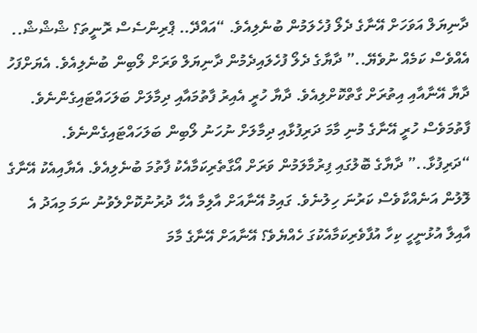ދާނިޔަލް އަވަހަށް އޭނާގެ ދެލޯ ފުހެލަމުން ބުނެލިއެވެ. “އައްދޭ.. ޕްރިންސެސް ރޮނީތަ؟ ޝްޝްޝް.. އެއްވެސް ކަމެއް ނުވެޔޭ..” ދާޔާގެ ދެލޯ ފުހެލައިދެމުން ދާނިޔަލް ވަރަށް ލޯބިން ބުނެލިއެވެ. އެޔަށްފަހު ދާޔާ އޭނާއާއި އިތުރަށް ގާތްކޮށްލިއެވެ. ދާޔާ ހުރީ އެއިރު ފާތުމައާއި ދިމާލަށް ބަލަހައްޓައިގެންނެވެ. ފާތުމަވެސް ހުރީ އޭނާގެ މުނި މާމަ ދަރިފުޅާއި ދިމާލަށް ނުހަނު ލޯބިން ބަލަހައްޓައިގެންނެވެ.
“ދަރިފުޅާ..” ދާޔާގެ ބޮލުގައި ފިރުމާލަމުން ވަރަށް އޯގާތެރިކަމާއެކު ފާތުމަ ބުނެލިއެވެ. އެޔާއިއެކު އޭނާގެ ލޮލުން އަނެއްކާވެސް ކަރުނަ ހިލުނެވެ. ގައިމު އޭނާއަށް އާލިމާ އެހާ ދުރުނުކޮށްލެވުނު ނަމަ މިއަދު އެ އާއިލާ އުޅުނީހީ ކިހާ އުފާވެރިކަމާއެކުގަ ހެއްޔެވެ؟ އޭނާއަށް އޭނާގެ މާމަ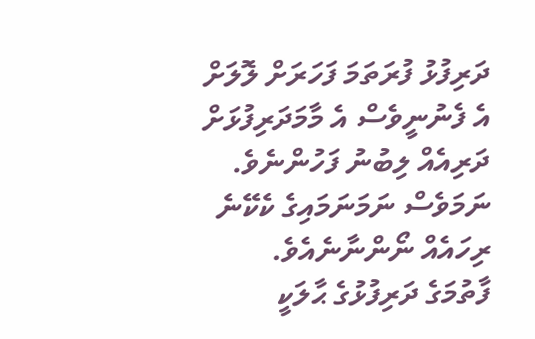ދަރިފުޅު ފުރަތަމަ ފަހަރަށް ލޮލަށް އެ ފެނުނީވެސް އެ މާމަދަރިފުޅަށް ދަރިއެއް ލިބުނު ފަހުންނެވެ. ނަމަވެސް ނަމަނަމައިގެ ކެކޭނެ ރިހައެއް ނޯންނާނެއެވެ. ފާތުމަގެ ދަރިފުޅުގެ ޙާލަކީ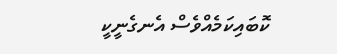ކޮބައިކަމެއްވެސް އެނގެނީކީ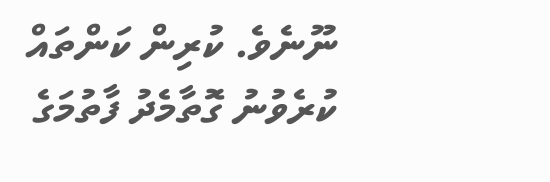ނޫނެވެ. ކުރިން ކަންތައް ކުރެވުނު ގޮތާމެދު ފާތުމަގެ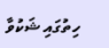ހިތުގައި ޝަކުވާ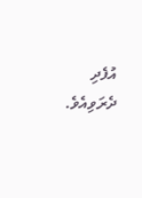އުފެދި ދެރަވިއެވެ.